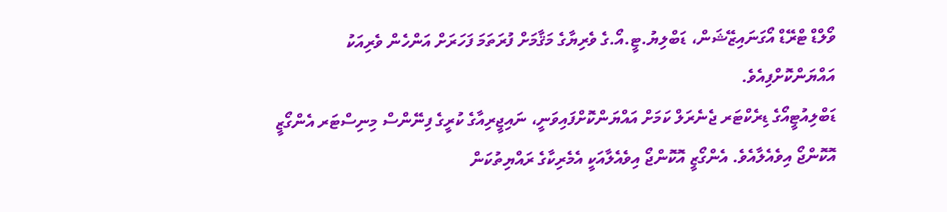ވޯލްޑް ޓްރޭޑް އޯގަނައިޒޭޝަން، ޑަބްލިޔު.ޓީ.އޯ.ގެ ވެރިޔާގެ މަޤާމަށް ފުރަތަމަ ފަހަރަށް އަންހެން ވެރިއަކު އައްޔަންކޮށްފިއެވެ.
ޑަބްލިއުޓީއޯގެ ޑިރެކްޓަރ ޖެނެރަލް ކަމަށް އައްޔަންކޮށްފައިވަނީ، ނައިޖީރިއާގެ ކުރީގެ ފިނޭންސް މިނިސްޓަރ އެންގޯޒީ އޮކޮންޖޯ އިވެއެލާއެވެ. އެންގޯޒީ އޮކޮންޖޯ އިވެއެލާއަކީ އެމެރިކާގެ ރައްޔިތުކަން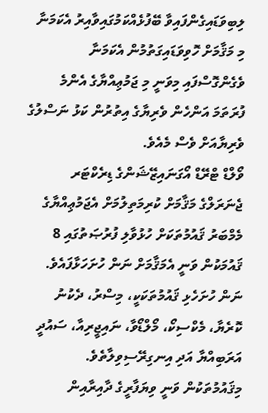ލިބިވަޑައިގެންފައިވާ ބޭފުޅެއްކަމުގައިވާއިރު އެކަމަނާ މި މަޤާމަށް ހޮވިވަޑައިގަތުމުން އެކަމަނާ ވެގެންގޮސްފައި މިވަނީ މި ޖަމުޢިއްޔާގެ އެންމެ ފުރަތަމަ އަންހެން ވެރިޔާގެ އިތުރުން ކަޅު ނަސްލުގެ ވެރިޔާއަށް ވެސް މެއެވެ.
ވޯލްޑް ޓްރޭޑް އޯގަނައިޒޭޝަންގެ ޑިރެކްޓަރ ޖެނަރަލްގެ މަޤާމަށް ކުރިމަތިލުމަށް އެޖަމުޢިއްޔާގެ މެމްބަރު ޤައުމުތަކަށް ހުޅުވާލި ފުރުޞަތުގައި 8 ޤައުމަކުން ވަނީ އެމަޤާމަށް ނަން ހުށަހަޅާފައެވެ. ނަން ހުށަހެޅި ޤައުމުތަކަކީ، މިސްރު، ދެކުނު ކޮރެޔާ، މެކްސިކޯ، މޯލްޑޯވާ، ނައިޖީރިއާ، ސައުދީ އަރަބިއްޔާ އަދި އިނގިރޭސިވިލާތެވެ. މިޤައުމުތަކުން ވަނީ ވިޔަފާރީގެ ދާއިރާއިން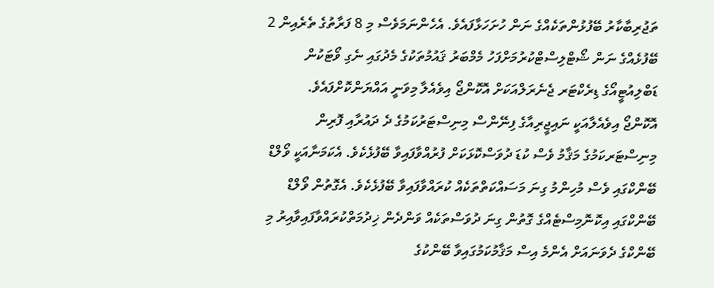ތަޖުރިބާކާރު ބޭފުޅުންތަކެއްގެ ނަން ހުށަހަޅާފައެވެ. އެހެންނަމަވެސް މި 8 ފަރާތުގެ ތެރެއިން 2 ބޭފުޅެއްގެ ނަން ޝޯޓްލިސްޓްކުރުމަށްފަހު މެމްބަރު ޤައުމުތަކުގެ މެދުގައި ނެގި ވޯޓަކުން ޑަބްލިއުޓީއޯގެ ޑިރެކްޓަރ ޖެނެރަލްއަކަށް އޮކޮންޖޯ އިވެއެލާ މިވަނީ އައްޔަންކޮށްފައެވެ.
އޮކޮންޖޯ އިވެއެލާއަކީ ނައިޖީރިއާގެ ފިނޭންސް މިނިސްޓަރުކަމުގެ ދެ ދައުރާއި ފޮރިން މިނިސްޓަރކަމުގެ މަޤާމު ވެސް ކުޑަ ދުވަސްކޮޅަކަށް ފުރުއްވާފައިވާ ބޭފުޅެކެވެ. އެކަމަނާއަކީ ވޯލްޑް ބޭންކްގައި ވެސް މުހިންމު ގިނަ މަސައްކަތްތަކެއް ކުރައްވާފައިވާ ބޭފުޅެކެވެ. އެގޮތުން ވޯލްޑް ބޭންކްގައި އިކޮނޮމިސްޓެއްގެ ގޮތުން ގިނަ ދުވަސްތަކެއް ވަންދެން ޚިދުމަތްކުރައްވާފައިވާއިރު މި ބޭންކްގެ ދެވަނައަށް އެންމެ އިސް މަޤާމުކަމުގައިވާ ބޭންކުގެ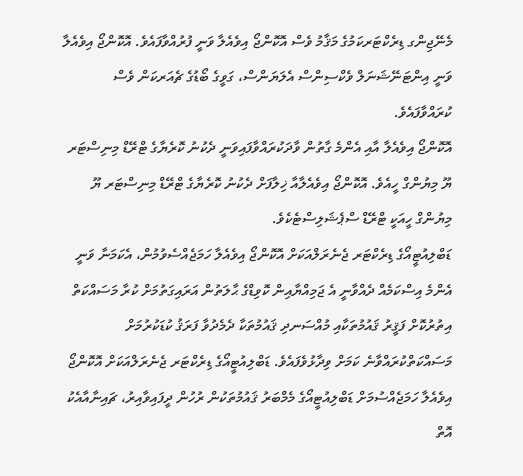މެނޭޖިންގ ޑިރެކްޓަރކަމުގެ މަޤާމު ވެސް އޮކޮންޖޯ އިވެއެލާ ވަނީ ފުރުއްވާފައެވެ. އޮކޮންޖޯ އިވެއެލާ ވަނީ އިންޓަނޭޝަނަލް ވެކްސިންސް އެލަޔަންސް، ގަވީގެ ބޯޑުގެ ޗެއަރކަން ވެސް ކުރައްވާފައެވެ.
އޮކޮންޖޯ އިވެއެލާ އާއި އެންމެ ގާތުން ވާދަކުރައްވާފައިވަނީ ދެކުނު ކޮރެޔާގެ ޓްރޭޑް މިނިސްޓަރ ޔޫ މިޔުންގް ހީއެވެ. އޮކޮންޖޯ އިވެއެލާއާ ޚިލާފަށް ދެކުނު ކޮރެޔާގެ ޓްރޭޑް މިނިސްޓަރ ޔޫ މިޔުންގް ހީއަކީ ޓްރޭޑް ސްޕެޝަލިސްޓެކެވެ.
ޑަބްލިއުޓީއޯގެ ޑިރެކްޓަރ ޖެނެރަލްއަކަށް އޮކޮންޖޯ އިވެއެލާ ހަމަޖެއްސެވުމުން، އެކަމަނާ ވަނީ އެންމެ އިސްކަމެއް ދެއްވާނީ އެ ޖަމިއްޔާއިން ކޮވިޑްގެ ޙާލަތުން އަރައިގަތުމަށް ކުރާ މަސައްކަތް އިތުރުކޮށް ފަޤީރު ޤައުމުތަކާއި މުއްސަނދި ޤައުމުތަކާ ދެމެދުވާ ފަރަޤު ކުޑަކުރުމަށް މަސައްކަތްކުރައްވާނެ ކަމަށް ވިދާޅުވެފައެވެ. ޑަބްލިއުޓީއޯގެ ޑިރެކްޓަރ ޖެނެރަލްއަކަށް އޮކޮންޖޯ އިވެއެލާ ހަމަޖެއްސުމަށް ޑަބްލިއުޓީއޯގެ މެމްބަރު ޤައުމުތަކުން ރުހުން ދީފައިވާއިރު، ޗައިނާއާއެކު އޮތް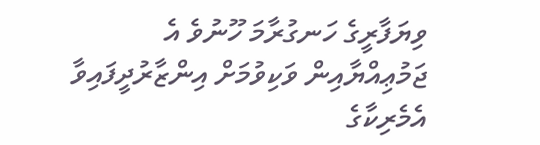ވިޔަފާރީގެ ހަނގުރާމަ ހޫނުވެ އެ ޖަމުޢިއްޔާއިން ވަކިވުމަށް އިންޒާރުދީފައިވާ އެމެރިކާގެ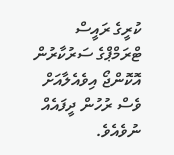ކުރީގެ ރައީސް ޓްރަމްޕްގެ ސަރުކާރުން އޮކޮންޖޯ އިވެއެލާއަށް ވެސް ރުހުން ދީފައެއް ނުވެއެވެ.